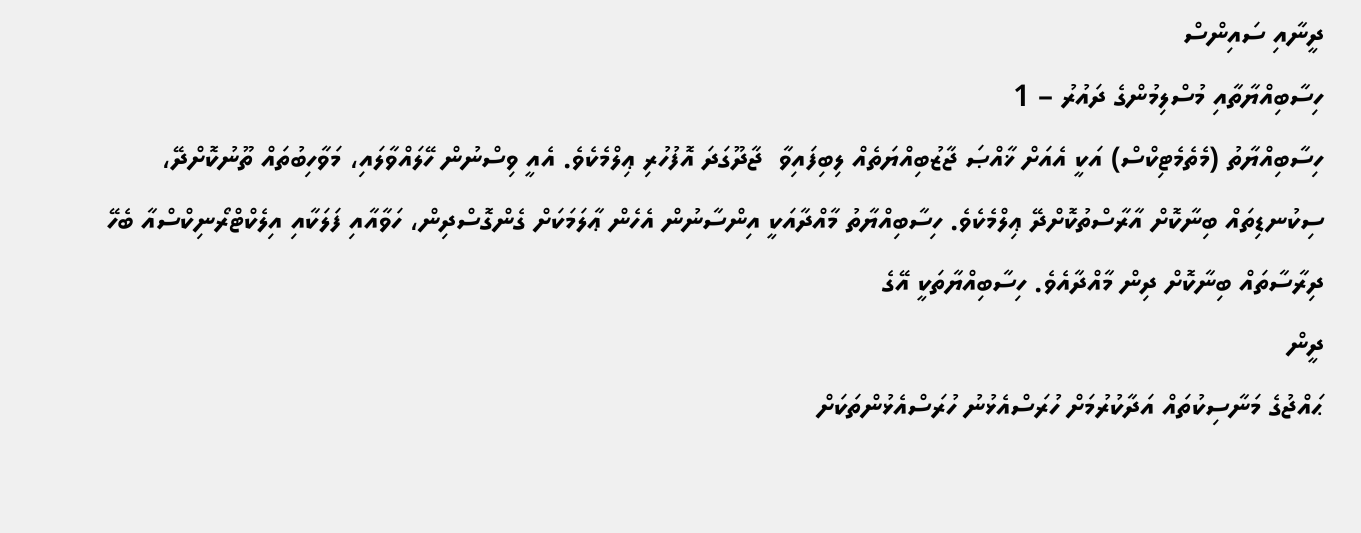ދީނާއި ސައިންސް
ހިސާބިއްޔާތާއި މުސްލިމުންގެ ދައުރު – 1
ހިސާބިއްޔާތު (މެތެމެޓިކްސް) އަކީ އެއަށް ޚާއްޞަ ޖާޒުބިއްޔަތެއް ލިބިފައިވާ  ޖާދޫގަދަ އޮފުހުރި ޢިލްމެކެވެ. އެއީ ވިސްނުން ހޭލައްވާލައި، މަވާހިބުތައް ތޫނުކޮށްދޭ،  ސިކުނޑިތައް ބިނާކޮށް އާރާސްތުކޮށްދޭ ޢިލްމެކެވެ. ހިސާބިއްޔާތު މާއްދާއަކީ އިންސާނުން އެހެން ޢާލަމަކަށް ގެންގޮސްދިން، ހަވާއާއި ފަލަކާއި އިލެކްޓްރޯނިކްސްއާ ބެހޭ ދިރާސާތައް ބިނާކޮށް ދިން މާއްދާއެވެ. ހިސާބިއްޔާތަކީ އޭގެ
ދީން
ޙައްޖުގެ މަނާސިކުތައް އަދާކުރުމަށް ހުރަސްއެޅުނު ހުރަސްއެޅުންތަކަށް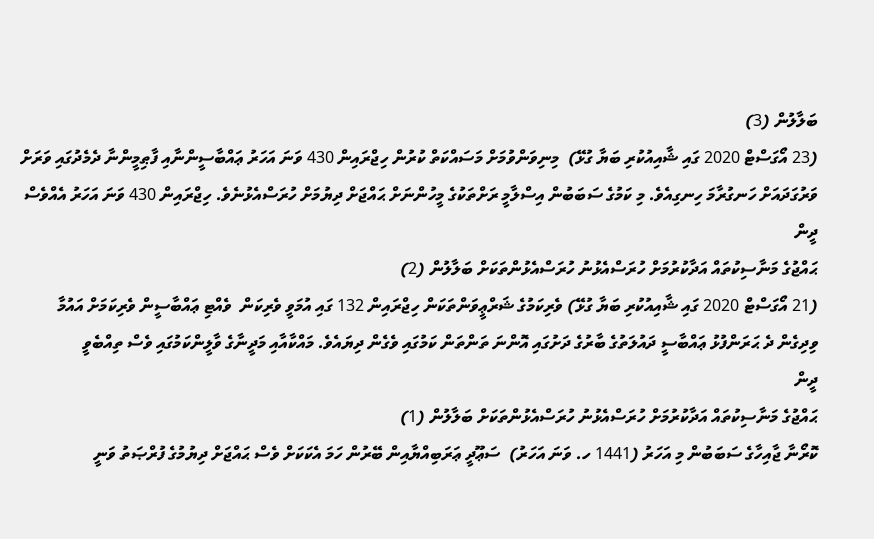ބަލާލުން (3)
(23 އޯގަސްޓް 2020 ގައި ޝާއިއުކުރި ބަޔާ ގުޅޭ)  މިނިވަންވުމަށް މަސައްކަތް ކުރުން ހިޖްރައިން 430 ވަނަ އަހަރު ޢައްބާސީންނާއި ފާޠިމީންނާ ދެމެދުގައި ވަރަށް ވަރުގަދައަށް ހަނގުރާމަ ހިނގިއެވެ. މި ކަމުގެ ސަބަބުން އިސްލާމީ ރަށްތަކުގެ މީހުންނަށް ޙައްޖަށް ދިޔުމަށް ހުރަސްއެޅުނެވެ. ހިޖްރައިން 430 ވަނަ އަހަރު އެއްވެސް
ދީން
ޙައްޖުގެ މަނާސިކުތައް އަދާކުރުމަށް ހުރަސްއެޅުނު ހުރަސްއެޅުންތަކަށް ބަލާލުން (2)
(21 އޯގަސްޓް 2020 ގައި ޝާއިއުކުރި ބަޔާ ގުޅޭ) ވެރިކަމުގެ ޝަރްޢީވަންތަކަން ހިޖްރައިން 132 ގައި އުމަވީ ވެރިކަން  ވެއްޓި ޢައްބާސީން ވެރިކަމަށް އައުމާ ވިދިގެން ދެ ޙަރަންފުޅު ޢައްބާސީ ދައުލަތުގެ ބާރުގެ ދަށުގައި އޮންނަ ތަންތަން ކަމުގައި ވެގެން ދިޔައެވެ. މައްކާއާއި މަދީނާގެ ވާލީންކަމުގައި ވެސް ތިއްބެވީ
ދީން
ޙައްޖުގެ މަނާސިކުތައް އަދާކުރުމަށް ހުރަސްއެޅުނު ހުރަސްއެޅުންތަކަށް ބަލާލުން (1)
ކޮރޯނާ ޖާއިހާގެ ސަބަބުން މި އަހަރު (1441 ހ. ވަނަ އަހަރު)  ސަޢޫދީ ޢަރަބިއްޔާއިން ބޭރުން ހަމަ އެކަކަށް ވެސް ޙައްޖަށް ދިޔުމުގެ ފުރްޞަތު ވަނީ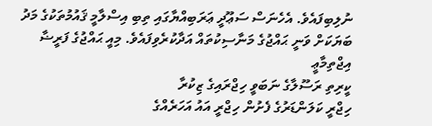ނުލިބިފައެވެ. އެހެނަސް ސަޢޫދީ ޢަރަބިއްޔާގައި ތިބި އިސްލާމީ ޤައުމުތަކުގެ މަދު ބަޔަކަށް ވަނީ ޙައްޖުގެ މަނާސިކުތައް އަދާކުރެވިފައެވެ. މިއީ ޙައްޖުގެ ފަރީޟާ
އިޖްތިމާޢީ
ކީރިތި ރަސޫލާގެ ނަބަވީ ހިޖްރައިގެ ޒިކުރާ
ހިޖްރީ ކަލަންޑަރުގެ ފެށުން ހިޖްރީ އައު އަހަރެއްގެ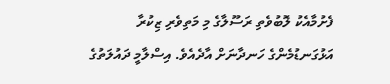ފެށުމާއެކު ލޮބުވެތި ރަސޫލާގެ މި މަތިވެރި ޒިކުރާ އަޅުގަނޑުމެންގެ ހަނދާނަށް އާދެއެވެ. އިސްލާމީ ދައުލަތުގެ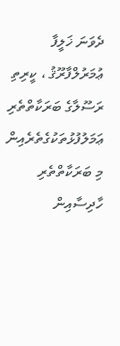ދެވަނަ ޚަލީފާ ޢުމަރުލްފާރޫޤު ، ކީރިތި ރަސޫލާގެ ބަރަކާތްތެރި ޢަމަލުފުޅުތަކުގެތެރެއިން މި ބަރަކާތްތެރި ހާދިސާއިން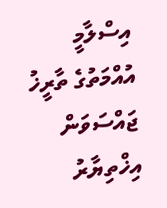އިސްލާމީ އުއްމަތުގެ ތާރީޚު ޖައްސަވަން އިޚްތިޔާރު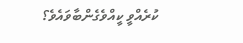ކުރެއްވީ ކީއްވެގެންބާވައެވެ؟